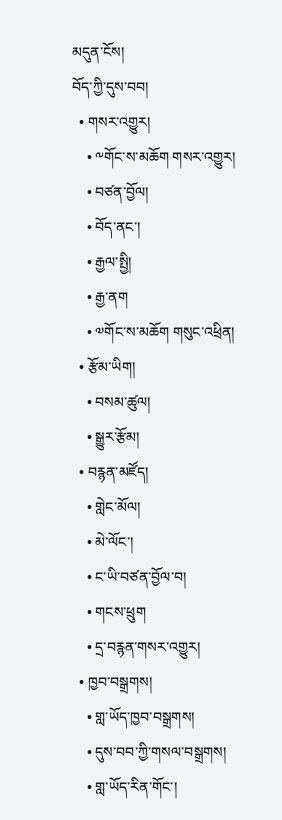མདུན་ངོས།
བོད་ཀྱི་དུས་བབ།
  • གསར་འགྱུར།
    • ༸གོང་ས་མཆོག གསར་འགྱུར།
    • བཙན་བྱོལ།
    • བོད་ནང་།
    • རྒྱལ་སྤྱི།
    • རྒྱ་ནག
    • ༧གོང་ས་མཆོག གསུང་འཕྲིན།
  • རྩོམ་ཡིག།
    • བསམ་ཚུལ།
    • སྒྱུར་རྩོམ།
  • བརྙན་མཛོད།
    • གླེང་མོལ།
    • མེ་ལོང་།
    • ང་ཡི་བཙན་བྱོལ་བ།
    • གངས་ཕྲུག
    • དྲ་བརྙན་གསར་འགྱུར།
  • ཁྱབ་བསྒྲགས།
    • གླ་ཡོད་ཁྱབ་བསྒྲགས།
    • དུས་བབ་ཀྱི་གསལ་བསྒྲགས།
    • གླ་ཡོད་རིན་གོང་།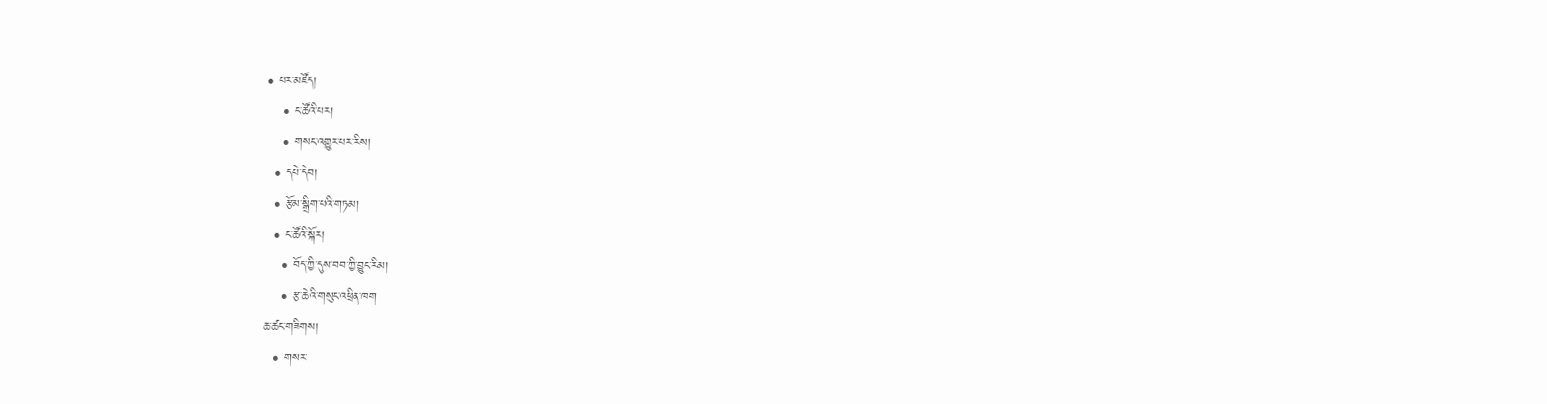• པར་མཛོད།
    • ང་ཚོའི་པར།
    • གསང་འགྱུར་པར་རིས།
  • དཔེ་དེབ།
  • རྩོམ་སྒྲིག་པའི་གཏམ།
  • ང་ཚོའི་སྐོར།
    • བོད་ཀྱི་དུས་བབ་ཀྱི་བྱུང་རིམ།
    • རྩ་ཆེའི་གསུང་འཕྲིན་ཁག
ཆ་ཚང་གཟིགས།
  • གསར་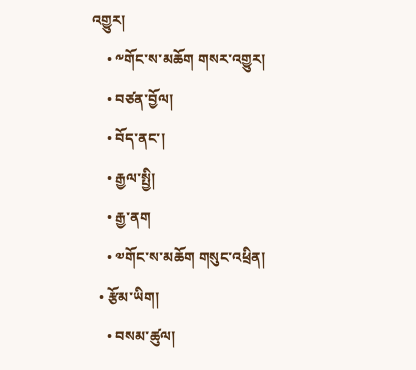འགྱུར།
    • ༸གོང་ས་མཆོག གསར་འགྱུར།
    • བཙན་བྱོལ།
    • བོད་ནང་།
    • རྒྱལ་སྤྱི།
    • རྒྱ་ནག
    • ༧གོང་ས་མཆོག གསུང་འཕྲིན།
  • རྩོམ་ཡིག།
    • བསམ་ཚུལ།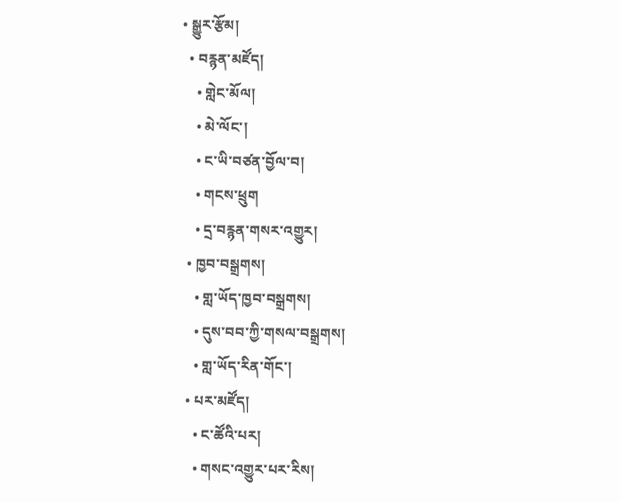• སྒྱུར་རྩོམ།
  • བརྙན་མཛོད།
    • གླེང་མོལ།
    • མེ་ལོང་།
    • ང་ཡི་བཙན་བྱོལ་བ།
    • གངས་ཕྲུག
    • དྲ་བརྙན་གསར་འགྱུར།
  • ཁྱབ་བསྒྲགས།
    • གླ་ཡོད་ཁྱབ་བསྒྲགས།
    • དུས་བབ་ཀྱི་གསལ་བསྒྲགས།
    • གླ་ཡོད་རིན་གོང་།
  • པར་མཛོད།
    • ང་ཚོའི་པར།
    • གསང་འགྱུར་པར་རིས།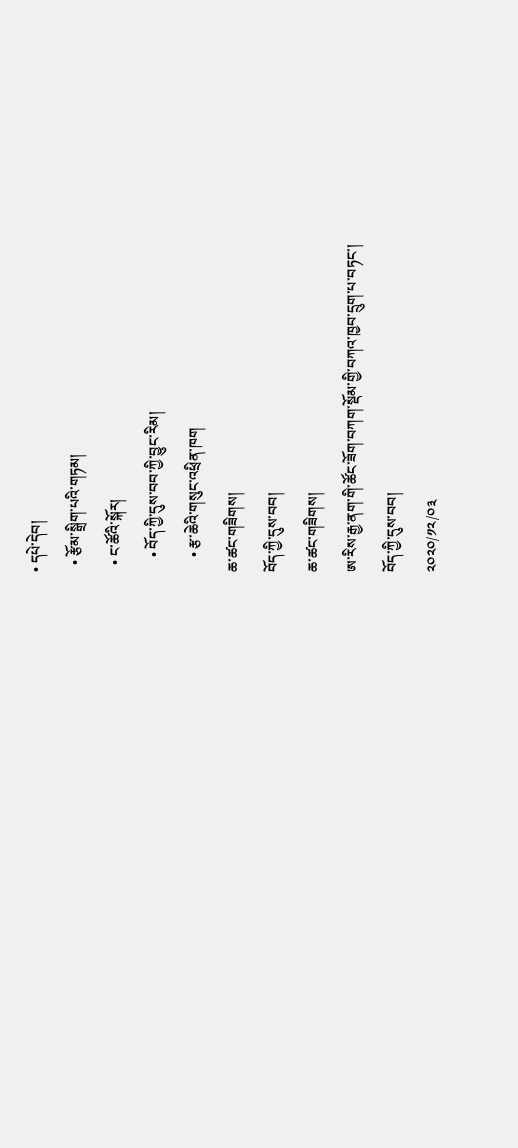• དཔེ་དེབ།
  • རྩོམ་སྒྲིག་པའི་གཏམ།
  • ང་ཚོའི་སྐོར།
    • བོད་ཀྱི་དུས་བབ་ཀྱི་བྱུང་རིམ།
    • རྩ་ཆེའི་གསུང་འཕྲིན་ཁག
ཆ་ཚང་གཟིགས།
བོད་ཀྱི་དུས་བབ།
ཆ་ཚང་གཟིགས།
ཨ་རིས་རྒྱ་ནག་གི་ཚོང་ཟོག་བཀག་སྡོམ་གྱི་བཀའ་ཁྱབ་དྲུག་པ་བཏང་།
བོད་ཀྱི་དུས་བབ།
༢༠༢༠/༡༢/༠༣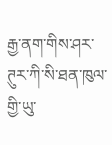རྒྱ་ནག་གིས་ཤར་ཊུར་ཀི་སི་ཐན་ཁུལ་གྱི་ཡུ་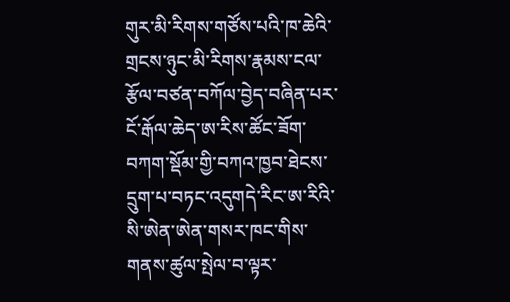གུར་མི་རིགས་གཙོས་པའི་ཁ་ཆེའི་གྲངས་ཉུང་མི་རིགས་རྣམས་ངལ་རྩོལ་བཙན་བཀོལ་བྱེད་བཞིན་པར་ངོ་རྒོལ་ཆེད་ཨ་རིས་ཚོང་ཟོག་བཀག་སྡོམ་གྱི་བཀའ་ཁྱབ་ཐེངས་དྲུག་པ་བཏང་འདུགདེ་རིང་ཨ་རིའི་སི་ཨེན་ཨེན་གསར་ཁང་གིས་གནས་ཚུལ་སྤེལ་བ་ལྟར་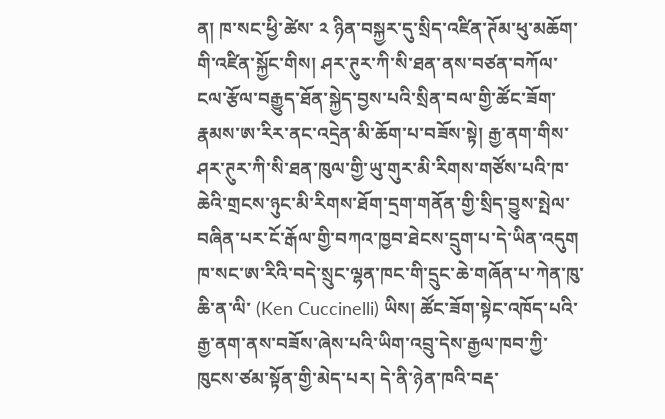ན། ཁ་སང་ཕྱི་ཚེས་ ༢ ཉིན་བསྐྱར་དུ་སྲིད་འཛིན་ཊོམ་ཕུ་མཆོག་གི་འཛིན་སྐྱོང་གིས། ཤར་ཊུར་ཀི་སི་ཐན་ནས་བཙན་བཀོལ་ངལ་རྩོལ་བརྒྱུད་ཐོན་སྐྱེད་བྱས་པའི་སྲིན་བལ་གྱི་ཚོང་ཟོག་རྣམས་ཨ་རིར་ནང་འདྲེན་མི་ཆོག་པ་བཟོས་སྟེ། རྒྱ་ནག་གིས་ཤར་ཊུར་ཀི་སི་ཐན་ཁུལ་གྱི་ཡུ་གུར་མི་རིགས་གཙོས་པའི་ཁ་ཆེའི་གྲངས་ཉུང་མི་རིགས་ཐོག་དྲག་གནོན་གྱི་སྲིད་བྱུས་སྤེལ་བཞིན་པར་ངོ་རྒོལ་གྱི་བཀའ་ཁྱབ་ཐེངས་དྲུག་པ་དེ་ཡིན་འདུག
ཁ་སང་ཨ་རིའི་བདེ་སྲུང་ལྷན་ཁང་གི་དྲུང་ཆེ་གཞོན་པ་ཀེན་ཁུ་ཆི་ན་ལི་ (Ken Cuccinelli) ཡིས། ཚོང་ཟོག་སྟེང་འཁོད་པའི་རྒྱ་ནག་ནས་བཟོས་ཞེས་པའི་ཡིག་འབྲུ་དེས་རྒྱལ་ཁབ་ཀྱི་ཁུངས་ཙམ་སྟོན་གྱི་མེད་པར། དེ་ནི་ཉེན་ཁའི་བརྡ་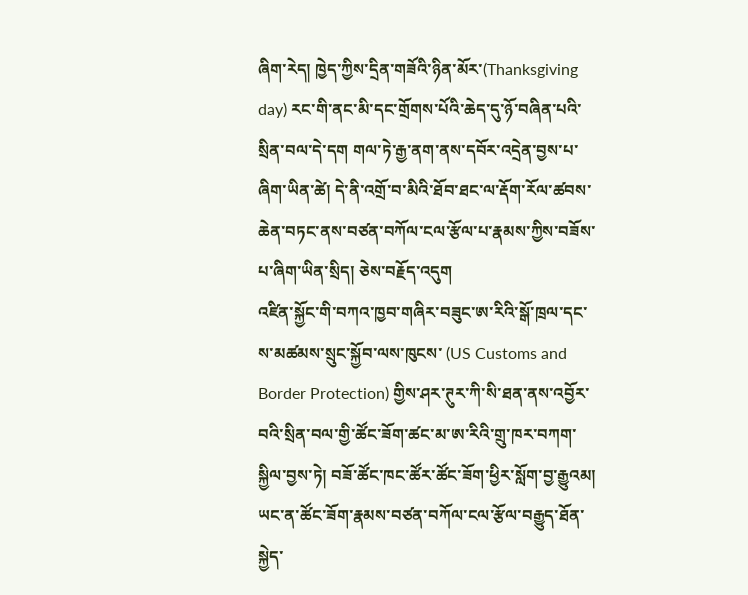ཞིག་རེད། ཁྱེད་ཀྱིས་དྲིན་གཟོའི་ཉིན་མོར་(Thanksgiving day) རང་གི་ནང་མི་དང་གྲོགས་པོའི་ཆེད་དུ་ཉོ་བཞིན་པའི་སྲིན་བལ་དེ་དག གལ་ཏེ་རྒྱ་ནག་ནས་དབོར་འདྲེན་བྱས་པ་ཞིག་ཡིན་ཚེ། དེ་ནི་འགྲོ་བ་མིའི་ཐོབ་ཐང་ལ་རྡོག་རོལ་ཚབས་ཆེན་བཏང་ནས་བཙན་བཀོལ་ངལ་རྩོལ་པ་རྣམས་ཀྱིས་བཟོས་པ་ཞིག་ཡིན་སྲིད། ཅེས་བརྗོད་འདུག
འཛིན་སྐྱོང་གི་བཀའ་ཁྱབ་གཞིར་བཟུང་ཨ་རིའི་སྒོ་ཁྲལ་དང་ས་མཚམས་སྲུང་སྐྱོབ་ལས་ཁུངས་ (US Customs and Border Protection) གྱིས་ཤར་ཊུར་ཀི་སི་ཐན་ནས་འབྱོར་བའི་སྲིན་བལ་གྱི་ཚོང་ཟོག་ཚང་མ་ཨ་རིའི་གྲུ་ཁར་བཀག་སྐྱིལ་བྱས་ཏེ། བཟོ་ཚོང་ཁང་ཚོར་ཚོང་ཟོག་ཕྱིར་སློག་བྱ་རྒྱུའམ། ཡང་ན་ཚོང་ཟོག་རྣམས་བཙན་བཀོལ་ངལ་རྩོལ་བརྒྱུད་ཐོན་སྐྱེད་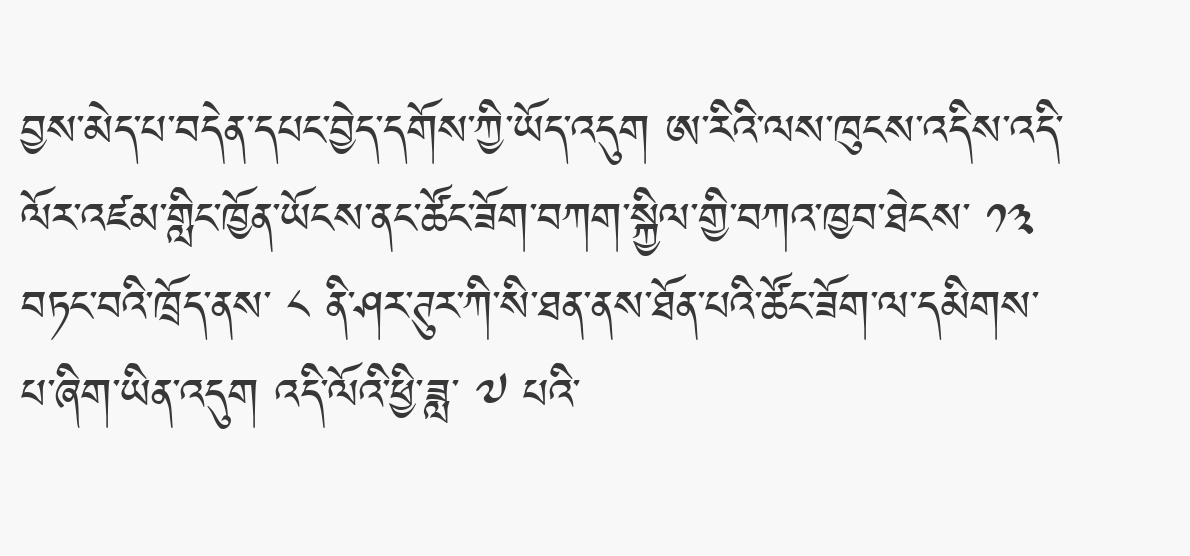བྱས་མེད་པ་བདེན་དཔང་བྱེད་དགོས་ཀྱི་ཡོད་འདུག ཨ་རིའི་ལས་ཁུངས་འདིས་འདི་ལོར་འཛམ་གླིང་ཁྱོན་ཡོངས་ནང་ཚོང་ཟོག་བཀག་སྐྱིལ་གྱི་བཀའ་ཁྱབ་ཐེངས་ ༡༣ བཏང་བའི་ཁྲོད་ནས་ ༨ ནི་ཤར་ཊུར་ཀི་སི་ཐན་ནས་ཐོན་པའི་ཚོང་ཟོག་ལ་དམིགས་པ་ཞིག་ཡིན་འདུག འདི་ལོའི་ཕྱི་ཟླ་ ༧ པའི་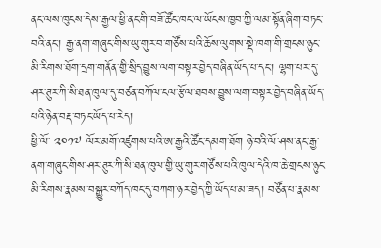ནང་ལས་ཁུངས་དེས་རྒྱལ་ཕྱི་ནང་གི་བཟོ་ཚོང་ཁང་ལ་ཡོངས་ཁྱབ་ཀྱི་ལམ་སྟོན་ཞིག་བཏང་བའི་ནང་། རྒྱ་ནག་གཞུང་གིས་ཡུ་གུར་བ་གཙོས་པའི་ཆོས་ལུགས་སྡེ་ཁག་གི་གྲངས་ཉུང་མི་རིགས་ཐོག་དྲག་གནོན་གྱི་སྲིད་བྱུས་ལག་བསྟར་བྱེད་བཞིན་ཡོད་པ་དང་། ལྷག་པར་དུ་ཤར་ཊུར་ཀི་སི་ཐན་ཁུལ་དུ་བཙན་བཀོལ་ངལ་རྩོལ་ཐབས་བྱུས་ལག་བསྟར་བྱེད་བཞིན་ཡོད་པའི་ཉེན་བརྡ་བཏང་ཡོད་པ་རེད།
ཕྱི་ལོ་ ༢༠༡༧ ལོར་མགོ་འཛུགས་པའི་ཨ་རྒྱའི་ཚོང་དམག་ཐོག ཉེ་བའི་ལོ་ཤས་ནང་རྒྱ་ནག་གཞུང་གིས་ཤར་ཊུར་ཀི་སི་ཐན་ཁུལ་གྱི་ཡུ་གུར་གཙོས་པའི་ཁུལ་དེའི་ཁ་ཆེ་གྲངས་ཉུང་མི་རིགས་རྣམས་བསྒྱུར་བཀོད་ཁང་དུ་བཀག་ཉར་བྱེད་ཀྱི་ཡོད་པ་མ་ཟད། བཙོན་པ་རྣམས་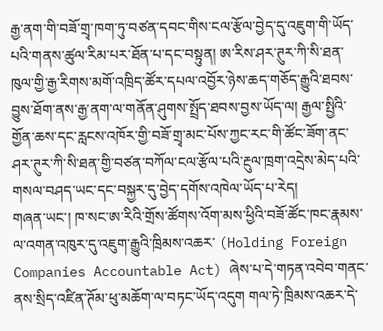རྒྱ་ནག་གི་བཟོ་གྲྭ་ཁག་ཏུ་བཙན་དབང་གིས་ངལ་རྩོལ་བྱེད་དུ་འཇུག་གི་ཡོད་པའི་གནས་ཚུལ་རིམ་པར་ཐོན་པ་དང་བསྟུན། ཨ་རིས་ཤར་ཊུར་ཀི་སི་ཐན་ཁུལ་གྱི་རྒྱ་རིགས་མགོ་འཁྲིད་ཚོར་དཔལ་འབྱོར་ཉེས་ཆད་གཅོད་རྒྱུའི་ཐབས་བྱུས་ཐོག་ནས་རྒྱ་ནག་ལ་གནོན་ཤུགས་སྤྲོད་ཐབས་བྱས་ཡོད་ལ། རྒྱལ་སྤྱིའི་གྱོན་ཆས་དང་རླངས་འཁོར་གྱི་བཟོ་གྲྭ་མང་པོས་ཀྱང་རང་གི་ཚོང་ཟོག་ནང་ཤར་ཊུར་ཀི་སི་ཐན་གྱི་བཙན་བཀོལ་ངལ་རྩོལ་པའི་རྔུལ་ཁྲག་འདྲེས་མེད་པའི་གསལ་བཤད་ཡང་དང་བསྐྱར་དུ་བྱེད་དགོས་འཁེལ་ཡོད་པ་རེད།
གཞན་ཡང་། ཁ་སང་ཨ་རིའི་གྲོས་ཚོགས་འོག་མས་ཕྱིའི་བཟོ་ཚོང་ཁང་རྣམས་ལ་འགན་འཁུར་དུ་འཇུག་རྒྱུའི་ཁྲིམས་འཆར་ (Holding Foreign Companies Accountable Act) ཞེས་པ་དེ་གཏན་འབེབ་གནང་ནས་སྲིད་འཛིན་ཊོམ་ཕུ་མཆོག་ལ་བཏང་ཡོད་འདུག གལ་ཏེ་ཁྲིམས་འཆར་དེ་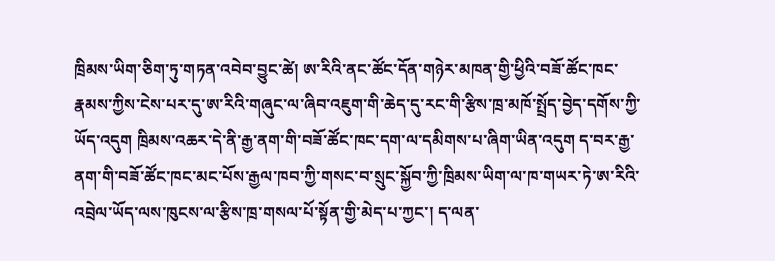ཁྲིམས་ཡིག་ཅིག་ཏུ་གཏན་འབེབ་བྱུང་ཚེ། ཨ་རིའི་ནང་ཚོང་དོན་གཉེར་མཁན་གྱི་ཕྱིའི་བཟོ་ཚོང་ཁང་རྣམས་ཀྱིས་ངེས་པར་དུ་ཨ་རིའི་གཞུང་ལ་ཞིབ་འཇུག་གི་ཆེད་དུ་རང་གི་རྩིས་ཁྲ་མཁོ་སྤྲོད་བྱེད་དགོས་ཀྱི་ཡོད་འདུག ཁྲིམས་འཆར་དེ་ནི་རྒྱ་ནག་གི་བཟོ་ཚོང་ཁང་དག་ལ་དམིགས་པ་ཞིག་ཡིན་འདུག ད་བར་རྒྱ་ནག་གི་བཟོ་ཚོང་ཁང་མང་པོས་རྒྱལ་ཁབ་ཀྱི་གསང་བ་སྲུང་སྐྱོབ་ཀྱི་ཁྲིམས་ཡིག་ལ་ཁ་གཡར་ཏེ་ཨ་རིའི་འབྲེལ་ཡོད་ལས་ཁུངས་ལ་རྩིས་ཁྲ་གསལ་པོ་སྟོན་གྱི་མེད་པ་ཀྱང་། ད་ལན་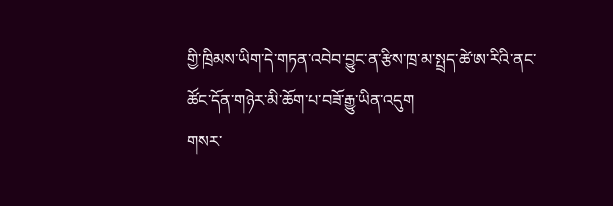གྱི་ཁྲིམས་ཡིག་དེ་གཏན་འབེབ་བྱུང་ན་རྩིས་ཁྲ་མ་སྤྲད་ཚེ་ཨ་རིའི་ནང་ཚོང་དོན་གཉེར་མི་ཆོག་པ་བཟོ་རྒྱུ་ཡིན་འདུག
གསར་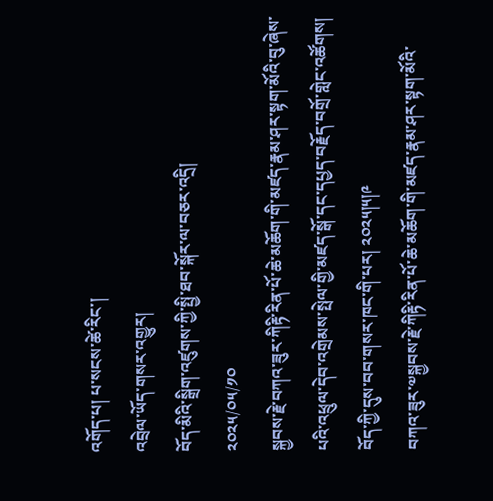འགོད་པ། པ་སངས་ཚེ་རིང་།
འབྲེལ་ཡོད་གསར་འགྱུར།
བོད་མིའི་སྒྲིག་འཛུགས་ཀྱི་སྤྱི་ཐབ་སྐོར་ལ་བཅར་འདྲི།
༢༠༢༥/༠༥/༡༠
སྐྱབས་རྗེ་བཀའ་ཟུར་ཀིརྟི་རིན་པོ་ཆེ་མཆོག་གི་མཛད་རྣམ་ཤར་སྟག་མོའི་བུ་ཞེས་པའི་འཕྲུལ་དེབ་འགྲེམས་སྤེལ་གྱི་མཛད་སྒོ་དང་དཔྱད་བརྗོད་བགྲོ་གླེང་འཚོགས། བོད་ཀྱི་དུས་བབ་གསར་ཁང་གི་པར། ༢༠༢༥།༥།༩
བཀའ་ཟུར་༧སྐྱབས་རྗེ་ཀིརྟི་རིན་པོ་ཆེ་མཆོག་གི་མཛད་རྣམ་ཤར་སྟག་མོའི་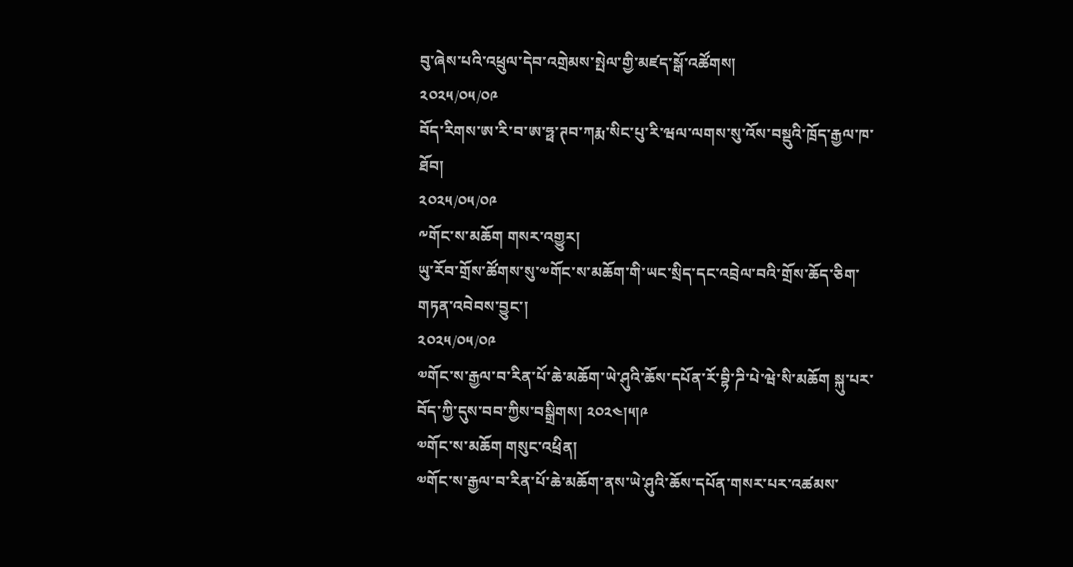བུ་ཞེས་པའི་འཕྲུལ་དེབ་འགྲེམས་སྤེལ་གྱི་མཛད་སྒོ་འཚོགས།
༢༠༢༥/༠༥/༠༩
བོད་རིགས་ཨ་རི་བ་ཨ་ཧྥ་ཊབ་ཀརྨ་སིང་པུ་རི་ཝལ་ལགས་སུ་འོས་བསྡུའི་ཁྲོད་རྒྱལ་ཁ་ཐོབ།
༢༠༢༥/༠༥/༠༩
༸གོང་ས་མཆོག གསར་འགྱུར།
ཡུ་རོབ་གྲོས་ཚོགས་སུ་༧གོང་ས་མཆོག་གི་ཡང་སྲིད་དང་འབྲེལ་བའི་གྲོས་ཆོད་ཅིག་གཏན་འབེབས་བྱུང་།
༢༠༢༥/༠༥/༠༩
༧གོང་ས་རྒྱལ་བ་རིན་པོ་ཆེ་མཆོག་ཡེ་ཤུའི་ཆོས་དཔོན་རོ་བྷི་ཌི་པེ་ཝེ་སི་མཆོག སྐུ་པར་བོད་ཀྱི་དུས་བབ་ཀྱིས་བསྒྲིགས། ༢༠༢༤།༥།༩
༧གོང་ས་མཆོག གསུང་འཕྲིན།
༧གོང་ས་རྒྱལ་བ་རིན་པོ་ཆེ་མཆོག་ནས་ཡེ་ཤུའི་ཆོས་དཔོན་གསར་པར་འཚམས་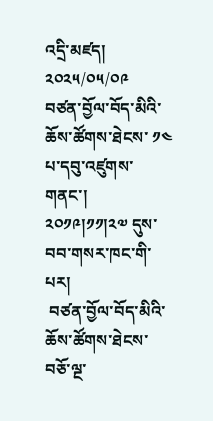འདྲི་མཛད།
༢༠༢༥/༠༥/༠༩
བཙན་བྱོལ་བོད་མིའི་ཆོས་ཚོགས་ཐེངས་ ༡༤ པ་དབུ་འཛུགས་གནང་། ༢༠༡༩།༡༡།༢༧ དུས་བབ་གསར་ཁང་གི་པར།
 བཙན་བྱོལ་བོད་མིའི་ཆོས་ཚོགས་ཐེངས་བཅོ་ལྔ་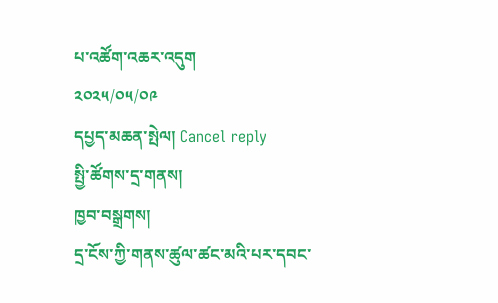པ་འཚོག་འཆར་འདུག
༢༠༢༥/༠༥/༠༩
དཔྱད་མཆན་སྤེལ། Cancel reply
སྤྱི་ཚོགས་དྲ་གནས།
ཁྱབ་བསྒྲགས།
དྲ་ངོས་ཀྱི་གནས་ཚུལ་ཚང་མའི་པར་དབང་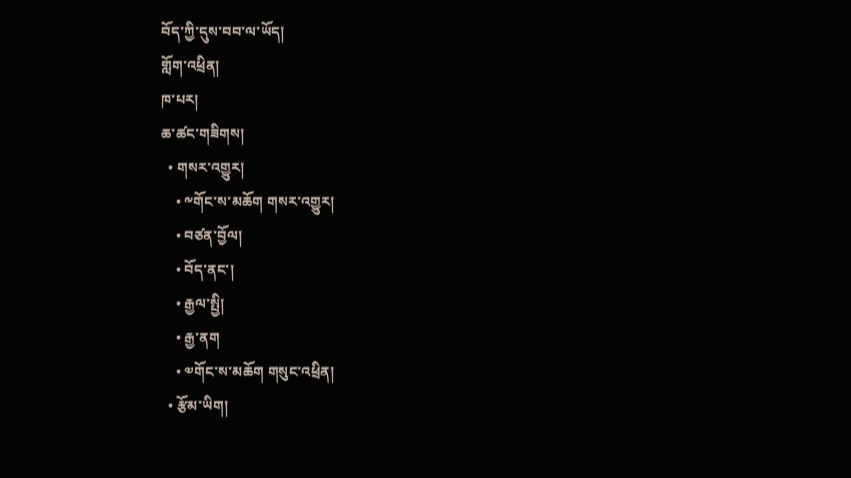བོད་ཀྱི་དུས་བབ་ལ་ཡོད།
གློག་འཕྲིན།
ཁ་པར།
ཆ་ཚང་གཟིགས།
  • གསར་འགྱུར།
    • ༸གོང་ས་མཆོག གསར་འགྱུར།
    • བཙན་བྱོལ།
    • བོད་ནང་།
    • རྒྱལ་སྤྱི།
    • རྒྱ་ནག
    • ༧གོང་ས་མཆོག གསུང་འཕྲིན།
  • རྩོམ་ཡིག།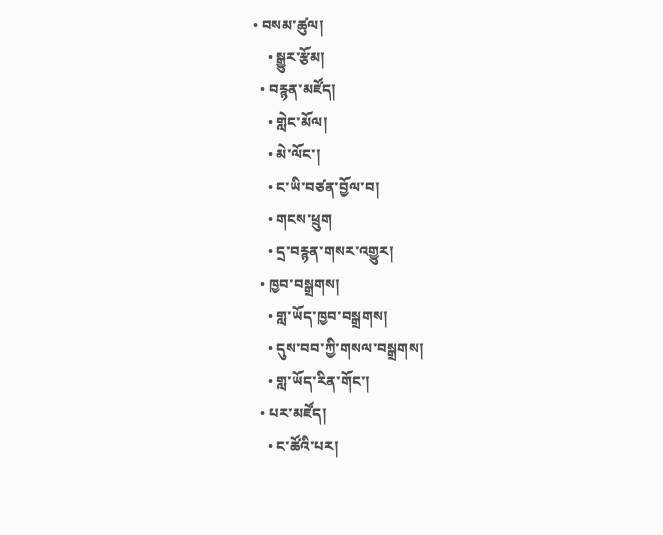• བསམ་ཚུལ།
    • སྒྱུར་རྩོམ།
  • བརྙན་མཛོད།
    • གླེང་མོལ།
    • མེ་ལོང་།
    • ང་ཡི་བཙན་བྱོལ་བ།
    • གངས་ཕྲུག
    • དྲ་བརྙན་གསར་འགྱུར།
  • ཁྱབ་བསྒྲགས།
    • གླ་ཡོད་ཁྱབ་བསྒྲགས།
    • དུས་བབ་ཀྱི་གསལ་བསྒྲགས།
    • གླ་ཡོད་རིན་གོང་།
  • པར་མཛོད།
    • ང་ཚོའི་པར།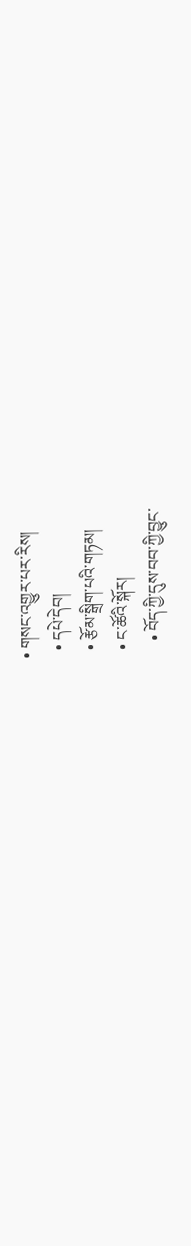• གསང་འགྱུར་པར་རིས།
  • དཔེ་དེབ།
  • རྩོམ་སྒྲིག་པའི་གཏམ།
  • ང་ཚོའི་སྐོར།
    • བོད་ཀྱི་དུས་བབ་ཀྱི་བྱུང་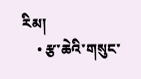རིམ།
    • རྩ་ཆེའི་གསུང་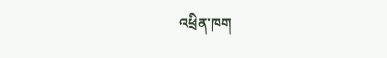འཕྲིན་ཁག